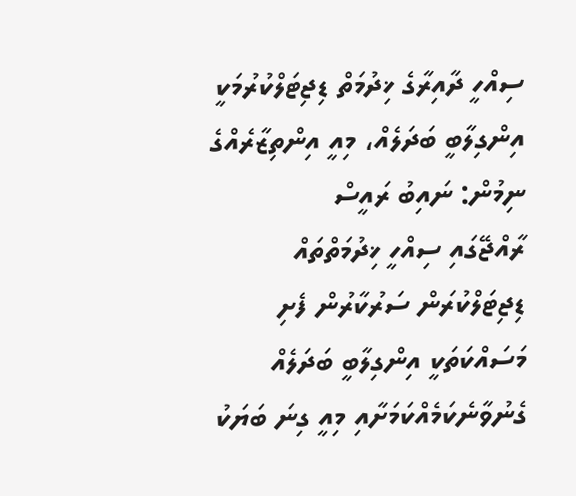ސިއްހީ ދާއިރާގެ ޚިދުމަތް ޑިޖިޓަލްކުރުމަކީ އިންގިލާބީ ބަދަލެއް، މިއީ އިންތިޒާރެއްގެ ނިމުން: ނައިބު ރައީސް
ރާއްޖޭގައި ސިއްހީ ޚިދުމަތްތައް ޑިޖިޓަލްކުރަން ސަރުކާރުން ފެށި މަސައްކަތަކީ އިންގިލާބީ ބަދަލެއް ގެނުވާނެކަމެއްކަމަށާއި މިއީ ގިނަ ބަޔަކު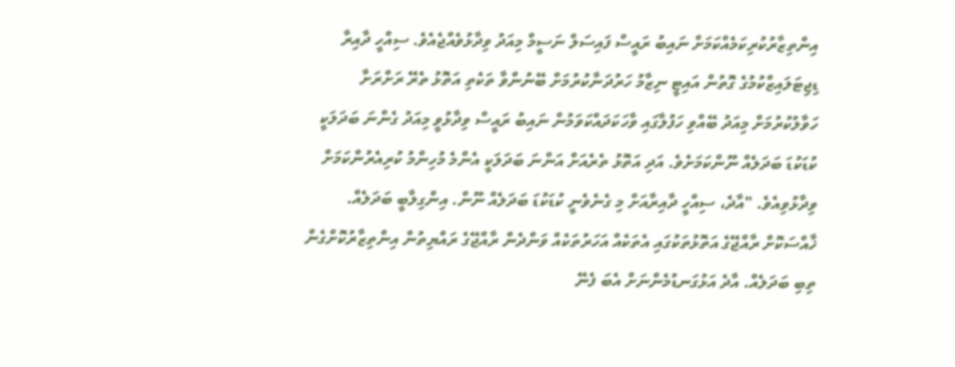އިންތިޒާރުކުރިކަމެއްކަމަށް ނައިބު ރައީސް ފައިސަލް ނަސީމް މިއަދު ވިދާޅުވެއްޖެއެވެ. ސިއްހީ ދާއިރާ ޑިޖިޓަލައިޒްކުމުގެ ގޮތުން އައިޓީ ނިޒާމު ހަރުދަނާކުރުމަށް ބޭނުންވާ ތަކެތި އަތޮޅު ތެރޭ ރަށްރަށާ ހަވާލުކުރުމަށް މިއަދު ބޭއްވި ހަފުލާގައި ވާހަކަދައްކަވަމުން ނައިބު ރައީސް ވިދާޅުވީ މިއަދު ގެންނަ ބަދަލަކީ ކުޑަކުޑަ ބަދަލެއް ނޫންކަމަށެވެ. އަދި އަތޮޅު ތެރެއަށް އަންނަ ބަދަލަކީ އެންމެ މުހިންމު ކުރިއެރުންކަމަށް ވިދާޅުވިއެވެ. "އާދެ، ސިއްހީ ދާއިރާއަށް މި ގެނެވެނީ ކުޑަކުޑަ ބަދަލެއް ނޫން. އިންގިލާބީ ބަދަލެއް. ޚާއްސަކޮށް ރާއްޖޭގެ އަތޮޅުތަކުގައި އެތަކެއް އަހަރުތަކެއް ވަންދެން ރާއްޖޭގެ ރައްޔިތުން އިންތިޒާރުކޮށްގެން ތިބި ބަދަލެއް. އާދެ އަޅުގަނޑުމެންނަށް އެބަ ފެނޭ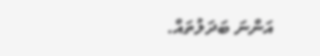އަންނަ ބަދަލުތައް.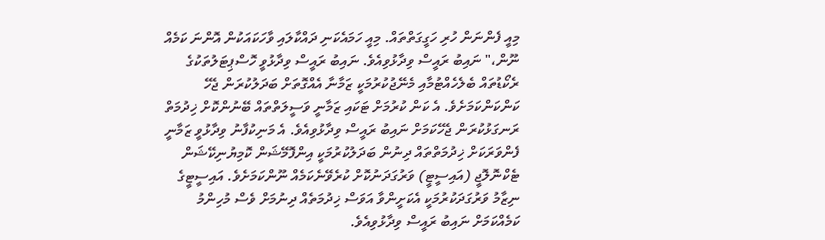މިއީ ފެންނަން ހުރި ހަގީގަތްތައް. މިއީ ހަމައެކަނި ދައްކާލައި ވާހަކައަކުން އޮންނަ ކަމެއް ނޫން،" ނައިބު ރައީސް ވިދާޅުވިއެވެ. ނައިބު ރައީސް ވިދާޅުވީ ހޮސްޕިޓަލުތަކުގެ ރެކޯޑުތައް ބެލެހެއްޓުމާއި މެނޭޖުކުރުމަކީ ޒަމާނާ އެއްގޮތަށް ބަދަލުކުރަން ޖެހޭ ކަންކަންކަމަށެވެ. އެ ކަން ކުރުމަށް ޓަކައި ޒަމާނީ ވަސީލަތްތައް ބޭނުންކޮށް ޚިދުމަތް ރަނގަޅުކުރަން ޖެހޭކަމަށް ނައިބު ރައީސް ވިދާޅުވިއެވެ. އެ މަނިކުފާނު ވިދާޅުވީ ޒަމާނީ ފެންވަރަކަށް ޚިދުމަތްތައް ދިނުން ބަދަލުކުރުމަކީ އިންފޮމޭޝަން ކޮމިޔުނިކޭޝަން ޓެކްނޮލޮޖީ (އައިސީޓީ) ވަރުގަދަނުކޮށް ކުރެވޭނެކަމެއް ނޫންކަމަށެވެ. އައިސީޓީގެ ނިޒާމު ވަރުގަދަކުރުމަކީ އެކަށީންވާ އަވަސް ޚިދުމަތެއް ދިނުމަށް ވެސް މުހިންމު ކަމެއްކަމަށް ނައިބު ރައީސް ވިދާޅުވިއެވެ.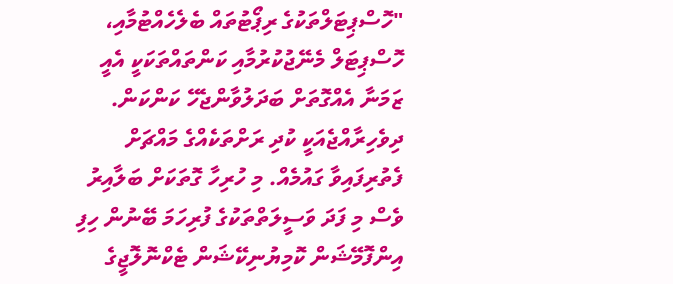"ހޮސްޕިޓަލްތަކުގެ ރިޕޯޓުތައް ބެލެހެއްޓުމާއި، ހޮސްޕިޓަލް މެނޭޖުކުރުމާއި ކަންތައްތަކަކީ އެއީ ޒަމަނާ އެއްގޮތަށް ބަދަލުވާންޖެހޭ ކަންކަން. ދިވެހިރާއްޖެއަކީ ކުދި ރަށްތަކެއްގެ މައްޗަށް ފެތުރިފައިވާ ގައުމެއް. މި ހުރިހާ ގޮތަކަށް ބަލާއިރު ވެސް މި ފަދަ ވަސީލަތްތަކުގެ ފުރިހަމަ ބޭނުން ހިފި އިންފޮމޭޝަން ކޮމިޔުނިކޭޝަން ޓެކްނޮލޮޖީގެ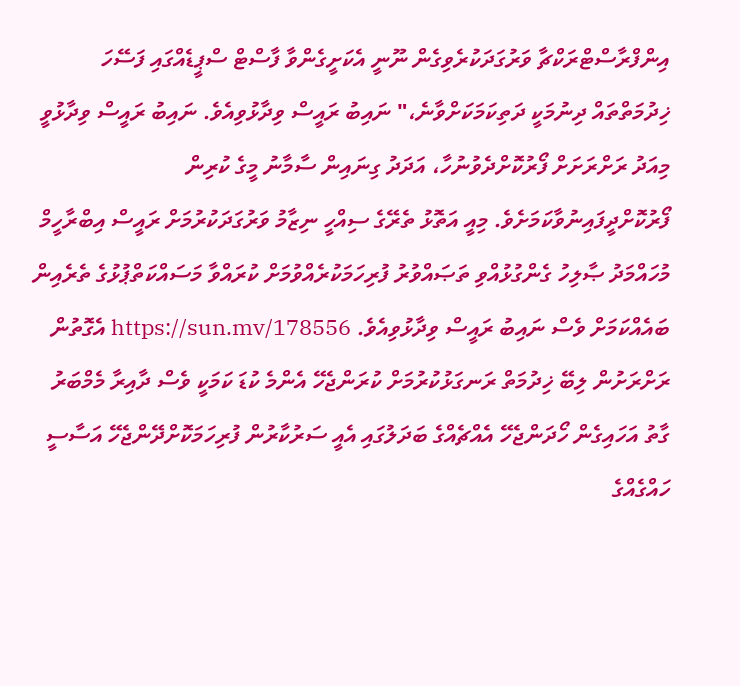އިންފްރާސްޓްރަކްޗާ ވަރުގަދަކުރެވިގެން ނޫނީ އެކަށީގެންވާ ފާސްޓް ސްޕީޑެއްގައި ފަސޭހަ ޚިދުމަތްތައް ދިނުމަކީ ދަތިކަމަކަށްވާނެ،" ނައިބު ރައީސް ވިދާޅުވިއެވެ. ނައިބު ރައީސް ވިދާޅުވީ މިއަދު ރަށްރަށަށް ފޯރުކޮށްދެވުނުހާ، އަދަދު ގިނައިން ސާމާނު މީގެ ކުރިން ފޯރުކޮށްދީފައިނުވާކަމަށެވެ. މިއީ އަތޮޅު ތެރޭގެ ސިއްހީ ނިޒާމު ވަރުގަދަކުރުމަށް ރައީސް އިބްރާހީމް މުހައްމަދު ޞާލިހު ގެންގުޅުއްވި ތަޞައްވުރު ފުރިހަމަކުރެއްވުމަށް ކުރައްވާ މަސައްކަތްޕުޅުގެ ތެރެއިން ބައެއްކަމަށް ވެސް ނައިބު ރައީސް ވިދާޅުވިއެވެ. https://sun.mv/178556 އެގޮތުން ރަށްރަށުން ލިބޭ ޚިދުމަތް ރަނގަޅުކުރުމަށް ކުރަންޖެހޭ އެންމެ ކުޑަ ކަމަކީ ވެސް ދާއިރާ މެމްބަރު ގާތު އަހައިގެން ހޯދަންޖެހޭ އެއްޗެއްގެ ބަދަލުގައި އެއީ ސަރުކާރުން ފުރިހަމަކޮށްދޭންޖެހޭ އަސާސީ ހައްގެއްގެ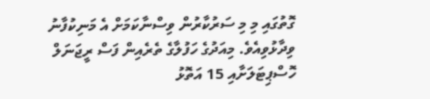ގޮތުގައި މި މި ސަރުކާރުން ވިސްނާކަމަށް އެ މަނިކުފާނު ވިދާޅުވިއެވެ. މިއަދުގެ ހަފުލާގެ ތެރެއިން ފަސް ރީޖަނަލް ހޮސްޕިޓަލަށާއި 15 އަތޮޅު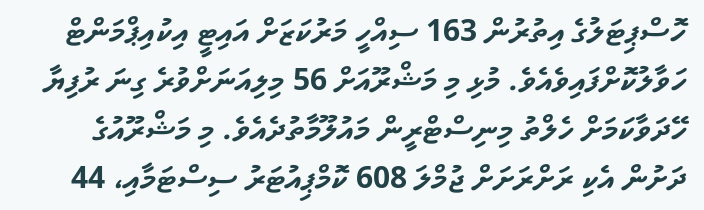ހޮސްޕިޓަލުގެ އިތުރުން 163 ސިއްހީ މަރުކަޒަށް އައިޓީ އިކުއިޕްމަންޓް ހަވާލުކޮށްފައިވެއެވެ. މުޅި މި މަޝްރޫއަށް 56 މިލިއަނަށްވުރެ ގިނަ ރުފިޔާ ހޭދަވާކަމަށް ހެލްތު މިނިސްޓްރީން މައުލޫމާތުދެއެވެ. މި މަޝްރޫއުގެ ދަށުން އެކި ރަށްރަށަށް ޖުމްލަ 608 ކޮމްޕިއުޓަރު ސިސްޓަމާއި، 44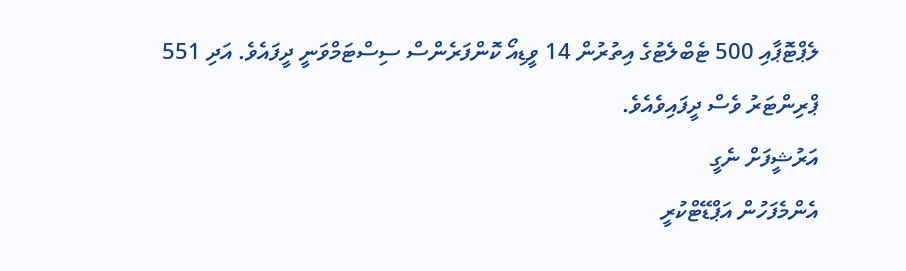ލެޕްޓޮޕާއި 500 ޓެބްލެޓުގެ އިތުރުން 14 ވީޑިއޯ ކޮންފަރެންސް ސިސްޓަމްވަނީ ދީފައެވެ. އަދި 551 ޕްރިންޓަރު ވެސް ދީފައިވެއެވެ.
އަރުޝީފަށް ނެގީ
އެންމެފަހުން އަޕްޑޭޓްކުރީ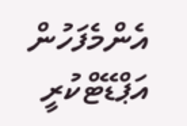އެންމެފަހުން އަޕްޑޭޓްކުރީ